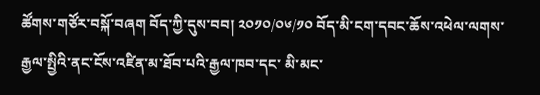ཚོགས་གཙོར་བསྐོ་བཞག བོད་ཀྱི་དུས་བབ། ༢༠༡༠/༠༦/༡༠ བོད་མི་ངག་དབང་ཆོས་འཕེལ་ལགས་རྒྱལ་སྤྱིའི་ནང་ངོས་འཛིན་མ་ཐོབ་པའི་རྒྱལ་ཁབ་དང་ མི་མང་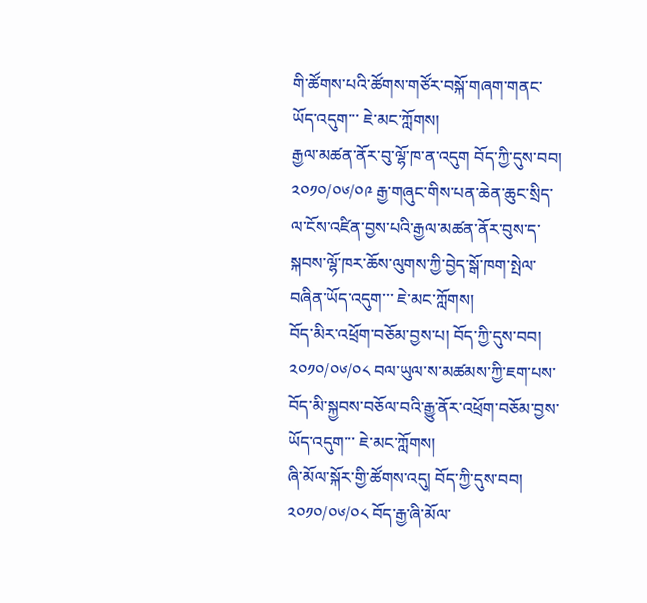གི་ཚོགས་པའི་ཚོགས་གཙོར་བསྐོ་གཞག་གནང་ཡོད་འདུག་་་ ཇེ་མང་ཀློགས།
རྒྱལ་མཚན་ནོར་བུ་ལྷོ་ཁ་ན་འདུག བོད་ཀྱི་དུས་བབ། ༢༠༡༠/༠༦/༠༩ རྒྱ་གཞུང་གིས་པན་ཆེན་ཆུང་སྲིད་ལ་ངོས་འཛིན་བྱས་པའི་རྒྱལ་མཚན་ནོར་བུས་ད་སྐབས་ལྷོ་ཁར་ཆོས་ལུགས་ཀྱི་བྱེད་སྒོ་ཁག་སྤེལ་བཞིན་ཡོད་འདུག་་་ ཇེ་མང་ཀློགས།
བོད་མིར་འཕྲོག་བཅོམ་བྱས་པ། བོད་ཀྱི་དུས་བབ། ༢༠༡༠/༠༦/༠༨ བལ་ཡུལ་ས་མཚམས་ཀྱི་ཇག་པས་བོད་མི་སྐྱབས་བཅོལ་བའི་རྒྱུ་ནོར་འཕྲོག་བཅོམ་བྱས་ ཡོད་འདུག་་་ ཇེ་མང་ཀློགས།
ཞི་མོལ་སྐོར་གྱི་ཚོགས་འདུ། བོད་ཀྱི་དུས་བབ། ༢༠༡༠/༠༦/༠༨ བོད་རྒྱ་ཞི་མོལ་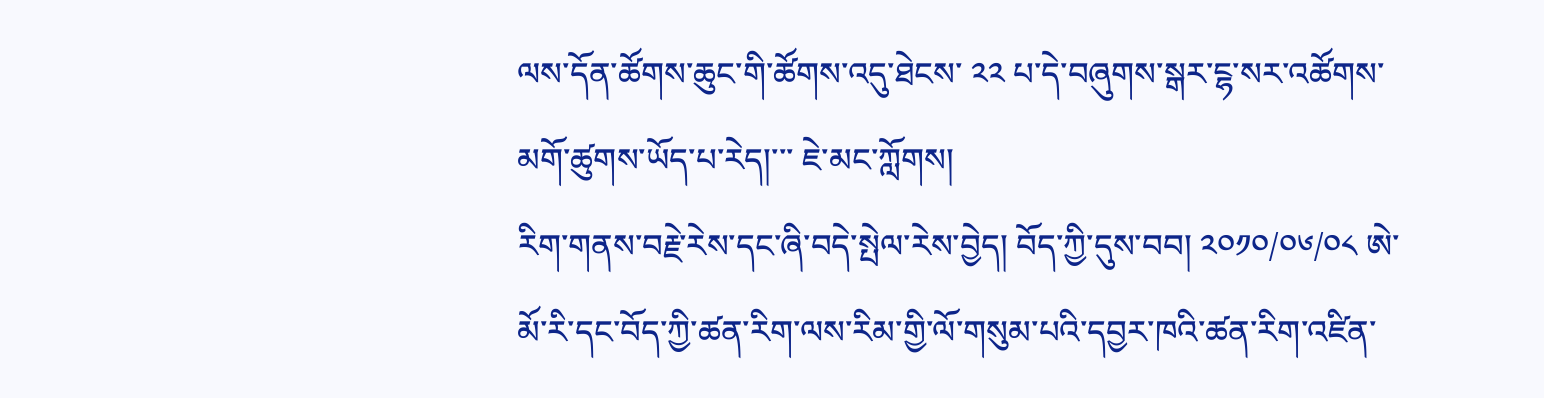ལས་དོན་ཚོགས་ཆུང་གི་ཚོགས་འདུ་ཐེངས་ ༢༢ པ་དེ་བཞུགས་སྒར་ངྷ་སར་འཚོགས་མགོ་ཚུགས་ཡོད་པ་རེད།་་་ ཇེ་མང་ཀློགས།
རིག་གནས་བརྗེ་རེས་དང་ཞི་བདེ་སྤེལ་རེས་བྱེད། བོད་ཀྱི་དུས་བབ། ༢༠༡༠/༠༦/༠༨ ཨེ་མོ་རི་དང་བོད་ཀྱི་ཚན་རིག་ལས་རིམ་གྱི་ལོ་གསུམ་པའི་དབྱར་ཁའི་ཚན་རིག་འཛིན་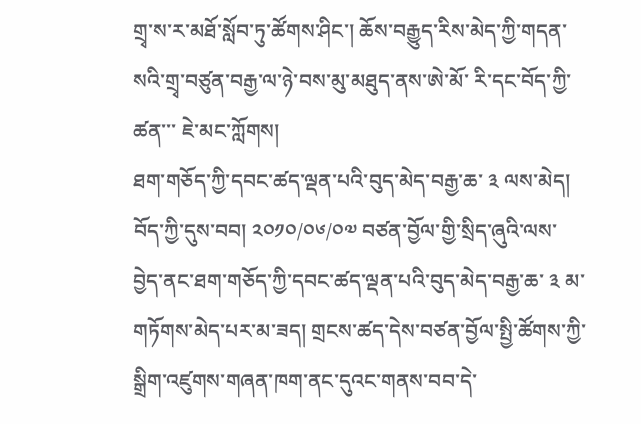གྲྭ་ས་ར་མཐོ་སློབ་ཏུ་ཚོགས་ཤིང་། ཆོས་བརྒྱུད་རིས་མེད་ཀྱི་གདན་སའི་གྲྭ་བཙུན་བརྒྱ་ལ་ཉེ་བས་མུ་མཐུད་ནས་ཨེ་མོ་ རི་དང་བོད་ཀྱི་ཚན་་་ ཇེ་མང་ཀློགས།
ཐག་གཅོད་ཀྱི་དབང་ཚད་ལྡན་པའི་བུད་མེད་བརྒྱ་ཆ་ ༣ ལས་མེད། བོད་ཀྱི་དུས་བབ། ༢༠༡༠/༠༦/༠༧ བཙན་བྱོལ་གྱི་སྲིད་ཞུའི་ལས་བྱེད་ནང་ཐག་གཅོད་ཀྱི་དབང་ཚད་ལྡན་པའི་བུད་མེད་བརྒྱ་ཆ་ ༣ མ་གཏོགས་མེད་པར་མ་ཟད། གྲངས་ཚད་དེས་བཙན་བྱོལ་སྤྱི་ཚོགས་ཀྱི་སྒྲིག་འཛུགས་གཞན་ཁག་ནང་དུའང་གནས་བབ་དེ་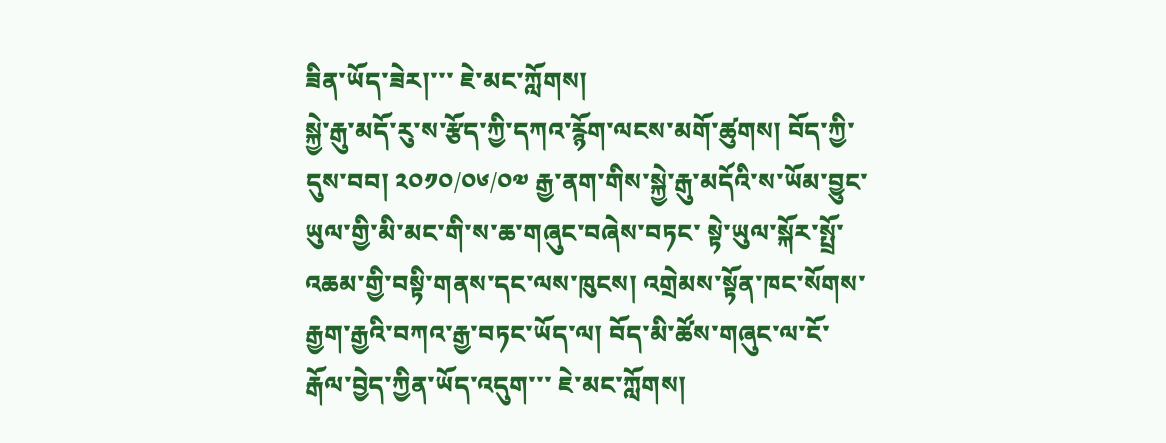ཟིན་ཡོད་ཟེར།་་་ ཇེ་མང་ཀློགས།
སྐྱེ་རྒུ་མདོ་རུ་ས་རྩོད་ཀྱི་དཀའ་རྙོག་ལངས་མགོ་ཚུགས། བོད་ཀྱི་དུས་བབ། ༢༠༡༠/༠༦/༠༧ རྒྱ་ནག་གིས་སྐྱེ་རྒུ་མདོའི་ས་ཡོམ་བྱུང་ཡུལ་གྱི་མི་མང་གི་ས་ཆ་གཞུང་བཞེས་བཏང་ སྟེ་ཡུལ་སྐོར་སྤྲོ་འཆམ་གྱི་བསྟི་གནས་དང་ལས་ཁུངས། འགྲེམས་སྟོན་ཁང་སོགས་རྒྱག་རྒྱའི་བཀའ་རྒྱ་བཏང་ཡོད་ལ། བོད་མི་ཚོས་གཞུང་ལ་ངོ་རྒོལ་བྱེད་ཀྱིན་ཡོད་འདུག་་་ ཇེ་མང་ཀློགས།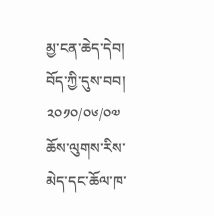མྱ་ངན་ཆེད་དེབ། བོད་ཀྱི་དུས་བབ། ༢༠༡༠/༠༦/༠༧ ཆོས་ལུགས་རིས་མེད་དང་ཆོལ་ཁ་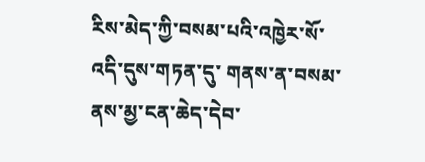རིས་མེད་ཀྱི་བསམ་པའི་འཁྱེར་སོ་འདི་དུས་གཏན་དུ་ གནས་ན་བསམ་ནས་མྱ་ངན་ཆེད་དེབ་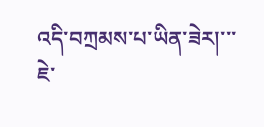འདི་བཀྲམས་པ་ཡིན་ཟེར།་་་ ཇེ་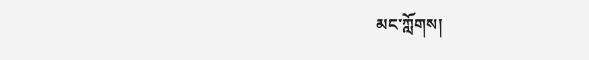མང་ཀློགས།